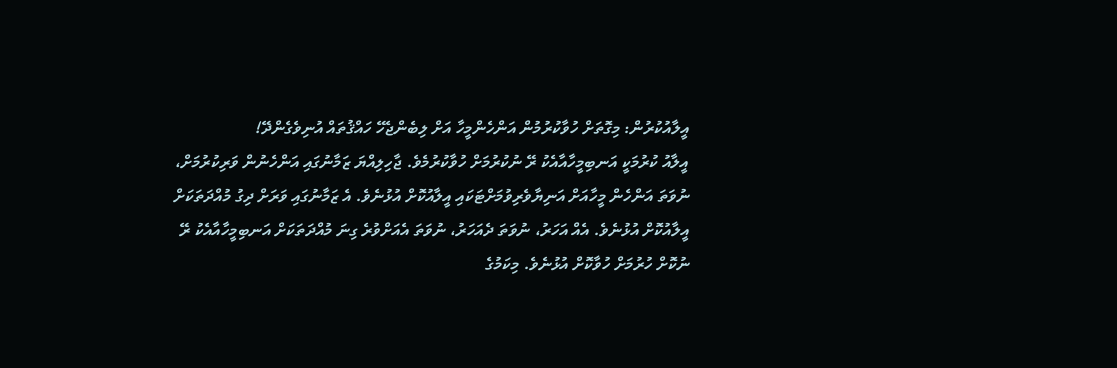އީލާއުކުރުން: މިގޮތަށް ހުވާކުރުމުން އަންހެންމީހާ އަށް ލިބެންޖެހޭ ހައްޤުތައް އުނިވެގެންދޭ!
އީލާއު ކުރުމަކީ އަނބިމީހާއާއެކު ރޭ ނުކުރުމަށް ހުވާކުރުމެވެ. ޖާހިލިއްޔަ ޒަމާނުގައި އަންހެނުން ވަރިކުރުމަށް، ނުވަތަ އަންހެން މީހާއަށް އަނިޔާވެރިވުމަށްޓަކައި އީލާއުކޮށް އުޅުނެވެ. އެ ޒަމާނުގައި ވަރަށް ދިގު މުއްދަތަކަށް އީލާއުކޮށް އުޅުނެވެ. އެއް އަހަރު، ނުވަތަ ދެއަހަރު، ނުވަތަ އެއަށްވުރެ ގިނަ މުއްދަތަކަށް އަނބިމީހާއާއެކު ރޭ ނުކޮށް ހުރުމަށް ހުވާކޮށް އުޅުނެވެ. މިކަމުގެ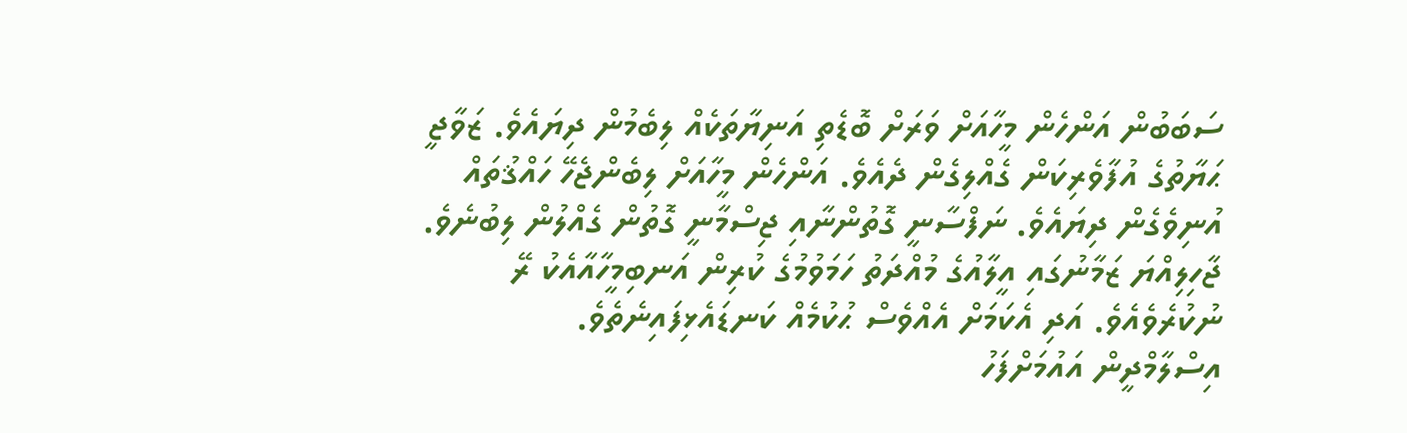ސަބަބުން އަންހެން މީހާއަށް ވަރަށް ބޮޑެތި އަނިޔާތަކެއް ލިބެމުން ދިޔައެވެ. ޒަވާޖީ ޙަޔާތުގެ އުފާވެރިކަން ގެއްލިގެން ދެއެވެ. އަންހެން މީހާއަށް ލިބެންޖެހޭ ހައްޤުތައް އުނިވެގެން ދިޔައެވެ. ނަފްސާނީ ގޮތުންނާއި ޖިސްމާނީ ގޮތުން ގެއްލުން ލިބުނެވެ. ޖާހިލިއްޔަ ޒަމާނުގައި އީލާއުގެ މުއްދަތު ހަމަވުމުގެ ކުރިން އަނބިމީހާއާއެކު ރޭ ނުކުރެވެއެވެ. އަދި އެކަމަށް އެއްވެސް ޙުކުމެއް ކަނޑައެޅިފައިނެތެވެ.
އިސްލާމްދީން އައުމަށްފަހު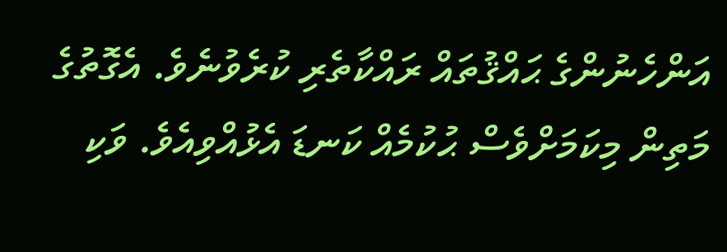އަންހެނުންގެ ޙައްޤުތައް ރައްކާތެރި ކުރެވުނެވެ. އެގޮތުގެ މަތިން މިކަމަށްވެސް ޙުކުމެއް ކަނޑަ އެޅުއްވިއެވެ. ވަކި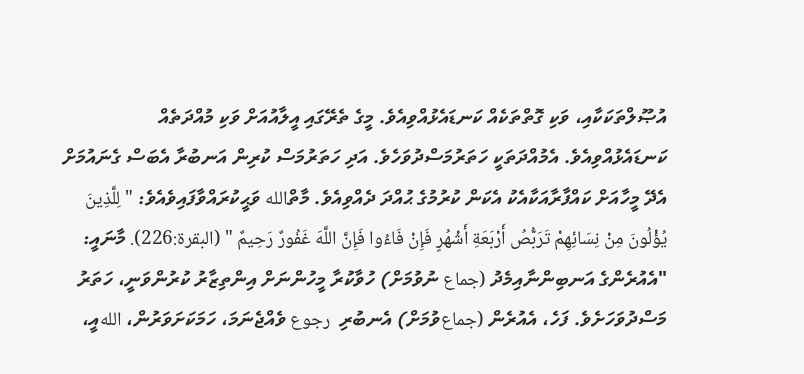އުޞޫލްތަކަކާއި، ވަކި ގޮތްތަކެއް ކަނޑައެޅުއްވިއެވެ. މީގެ ތެރޭގައި އީލާއުއަށް ވަކި މުއްދަތެއް ކަނޑައެޅުއްވިއެވެ. އެމުއްދަތަކީ ހަތަރުމަސްދުވަހެވެ. އަދި ހަތަރުމަސް ކުރިން އަނބުރާ އެބަސް ގެނައުމަށް އެދޭ މީހާއަށް ކައްފާރާއަކާއެކު އެކަން ކުރުމުގެ ޙުއްދަ ދެއްވިއެވެ. މާތްالله ވަޙީކުރައްވާފައިވެއެވެ: "لِلَّذِينَ يُؤْلُونَ مِنْ نِسَائِهِمْ تَرَبُّصُ أَرْبَعَةِ أَشْهُرٍ فَإِنْ فَاءُوا فَإِنَّ اللَّهَ غَفُورٌ رَحِيمٌ " (البقرة:226). މާނައީ: "އެއުރެންގެ އަނބިންނާއިމެދު (جماع ނުވުމަށް) ހުވާކުރާ މީހުންނަށް އިންތިޒާރު ކުރުންވަނީ، ހަތަރު މަސްދުވަހަށެވެ. ފަހެ، އެއުރެން (جماعވުމަށް) އެނބުރި  رجوع ވެއްޖެނަމަ، ހަމަކަށަވަރުން، اللهއީ،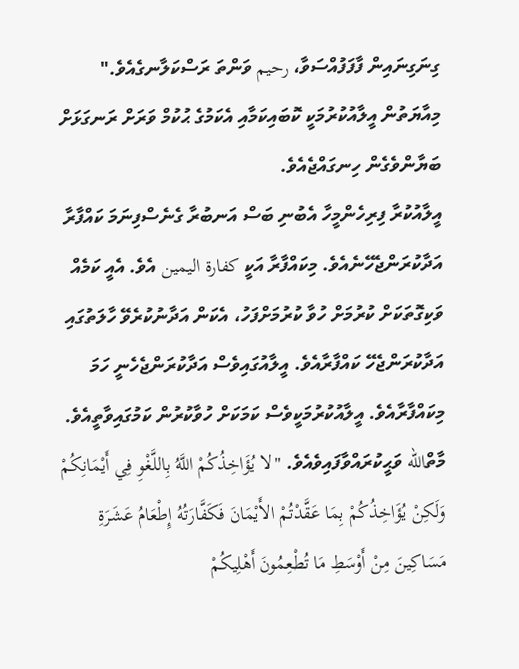ގިނަގިނައިން ފާފަފުއްސަވާ، رحيم ވަންތަ ރަސްކަލާނގެއެވެ." މިއާޔަތުން އީލާއުކުރުމަކީ ކޮބައިކަމާއި އެކަމުގެ ޙުކުމް ވަރަށް ރަނގަޅަށް ބަޔާންވެގެން ހިނގައްޖެއެވެ.
އީލާއުކުރާ ފިރިހެންމީހާ އެބުނި ބަސް އަނބުރާ ގެނެސްފިނަމަ ކައްފާރާ އަދާކުރަންޖެހޭނެއެވެ. މިކައްފާރާ އަކީ كفارة اليمين އެވެ. އެއީ ކަމެއް ވަކިގޮތަކަށް ކުރުމަށް ހުވާ ކުރުމަށްފަހު، އެކަން އަދާނުކުރެވޭ ހާލަތުގައި އަދާކުރަންޖެހޭ ކައްފާރާއެވެ. އީލާއުގައިވެސް އަދާކުރަންޖެހެނީ ހަމަ މިކައްފާރާއެވެ. އީލާއުކުރުމަކީވެސް ކަމަކަށް ހުވާކުރުން ކަމުގައިވާތީއެވެ. މާތްالله ވަޙީކުރައްވާފައިވެއެވެ. "لا يُؤَاخِذُكُمْ اللَّهُ بِاللَّغْوِ فِي أَيْمَانِكُمْ وَلَكِنْ يُؤَاخِذُكُمْ بِمَا عَقَّدْتُمْ الأَيْمَانَ فَكَفَّارَتُهُ إِطْعَامُ عَشَرَةِ مَسَاكِينَ مِنْ أَوْسَطِ مَا تُطْعِمُونَ أَهْلِيكُمْ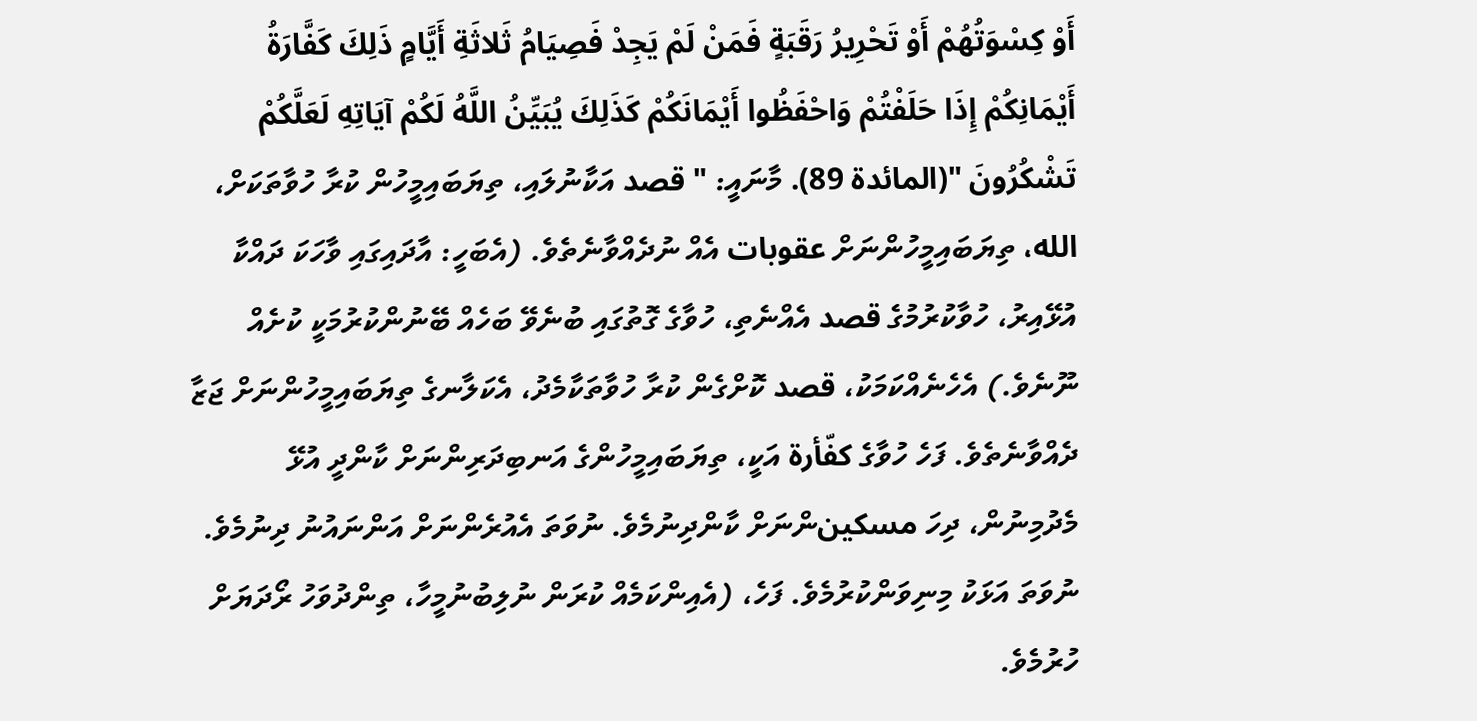أَوْ كِسْوَتُهُمْ أَوْ تَحْرِيرُ رَقَبَةٍ فَمَنْ لَمْ يَجِدْ فَصِيَامُ ثَلاثَةِ أَيَّامٍ ذَلِكَ كَفَّارَةُ أَيْمَانِكُمْ إِذَا حَلَفْتُمْ وَاحْفَظُوا أَيْمَانَكُمْ كَذَلِكَ يُبَيِّنُ اللَّهُ لَكُمْ آيَاتِهِ لَعَلَّكُمْ تَشْكُرُونَ "(المائدة 89). މާނައީ: " قصد އަކާނުލައި، ތިޔަބައިމީހުން ކުރާ ހުވާތަކަށް، الله، ތިޔަބައިމީހުންނަށް عقوبات އެއް ނުދެއްވާނެތެވެ. (އެބަހީ: އާދައިގައި ވާހަކަ ދައްކާ އުޅޭއިރު، ހުވާކުރުމުގެ قصد އެއްނެތި، ހުވާގެ ގޮތުގައި ބުނެވޭ ބަހެއް ބޭނުންކުރުމަކީ ކުށެއް ނޫނެވެ.) އެހެނެއްކަމަކު، قصد ކޮށްގެން ކުރާ ހުވާތަކާމެދު، އެކަލާނގެ ތިޔަބައިމީހުންނަށް ޖަޒާ ދެއްވާނެތެވެ. ފަހެ ހުވާގެ كفّأرة އަކީ، ތިޔަބައިމީހުންގެ އަނބިދަރިންނަށް ކާންދީ އުޅޭ މެދުމިނުން، ދިހަ مسكينންނަށް ކާންދިނުމެވެ. ނުވަތަ އެއުރެންނަށް އަންނައުނު ދިނުމެވެ. ނުވަތަ އަޅަކު މިނިވަންކުރުމެވެ. ފަހެ، (އެއިންކަމެއް ކުރަން ނުލިބުނުމީހާ، ތިންދުވަހު ރޯދަޔަށް ހުރުމެވެ.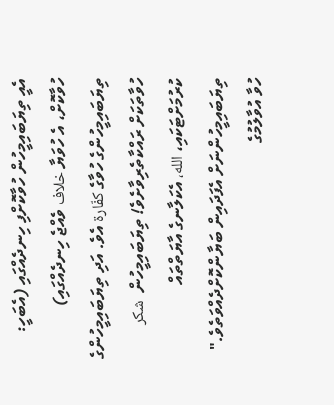އެއީ ތިޔަބައިމީހުން ހުވާކޮށްފި ހިނދެއްގައި (އެބަހީ: ހުވާކޮށް، އެ ހުވަޔާ خلاف ވެއްޖެ ހިނދެއްގައި) ތިޔަބައިމީހުންގެ ހުވާގެ كفّارة އެވެ. އަދި ތިޔަބައިމީހުންގެ ހުވާތަކަށް ރައްކާތެރިވާށެވެ! ތިޔަބައިމީހުން  شكر ކުރުމަށްޓަކައި، الله، އެކަލާނގެ އާޔަތްތައް ތިޔަބައިމީހުންނަށް އެފަދައިން ބަޔާންކޮށްދެއްވަތެވެ."
ހުވާ އުވާލުމުގެ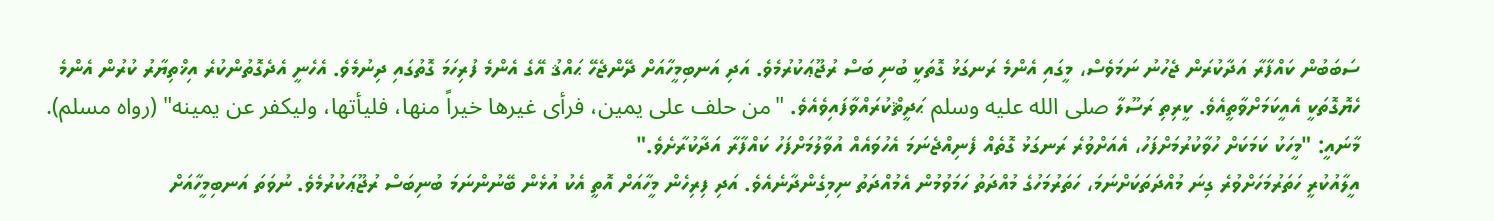ސަބަބުން ކައްފާރާ އަދާކުރަން ޖެހުނު ނަމަވެސް، މީގައި އެންމެ ރަނގަޅު ގޮތަކީ ބުނި ބަސް ރުޖޫޢަކުރުމެވެ. އަދި އަނބިމީހާއަށް ދޭންޖެހޭ ޙައްޤު އޭގެ އެންމެ ފުރިހަމަ ގޮތުގައި ދިނުމެވެ. އެހެނީ އެދެގޮތުންކުރެ އިޚްތިޔާރު ކުރުން އެންމެ ހެޔޮގޮތަކީ އެއީކަމަށްވާތީއެވެ. ކީރިތި ރަސޫލާ صلى الله عليه وسلم ޙަދީޘްކުރައްވާފައިވެއެވެ. "من حلف على يمين، فرأى غيرها خيراً منها، فليأتها، وليكفر عن يمينه" (رواه مسلم). މާނައީ: "މީހަކު ކަމަކަށް ހުވާކުރުމަށްފަހު، އެއަށްވުރެ ރަނގަޅު ގޮތެއް ފެނިއްޖެނަމަ އެހުވައެއް އުވާލުމަށްފަހު ކައްފާރާ އަދާކުރާށެވެ."
އީލާއުކުރީ ހަތަރުމަހަށްވުރެ ގިނަ މުއްދަތަކަށްނަމަ، ހަތަރުމަހުގެ މުއްދަތު ހަމަވުމުން އެމުއްދަތު ނިމިގެންދާނެއެވެ. އަދި ފިރިހެން މީހާއަށް އޮތީ އެކު އުޅެން ބޭނުންނަމަ ބުނިބަސް ރުޖޫޢަކުރުމެވެ. ނުވަތަ އަނބިމީހާއަށް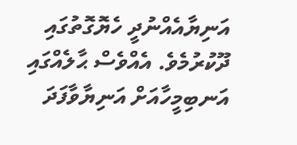އަނިޔާއެއްނުދީ ހެޔޮގޮތުގައި ދޫކުރުމެވެ. އެއްވެސް ޙާލެއްގައި އަނބިމީހާއަށް އަނިޔާވާފަދަ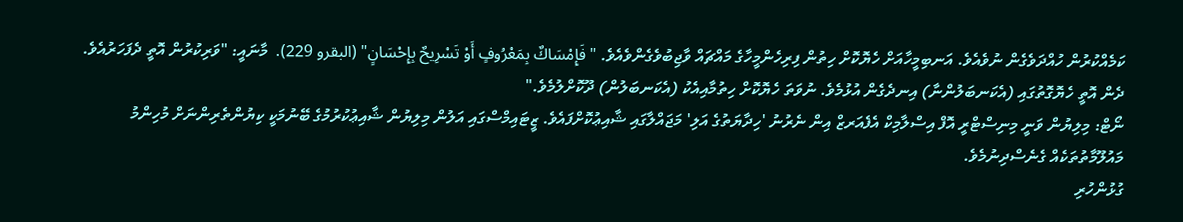ކަމެއްކުރުން ހުއްދަވެގެން ނުވެއެވެ. އަނބިމީހާއަށް ހެޔޮކޮށް ހިތުން ފިރިހެންމީހާގެ މައްޗައް ވާޖިބުވެގެންވެއެވެ. "فَإِمْسَاكٌ بِمَعْرُوفٍ أَوْ تَسْرِيحٌ بِإِحْسَانٍ" (البقرو 229).  މާނައީ: "ވަރިކުރުން އޮތީ ދެފަހަރުއެވެ. ދެން އޮތީ ހެޔޮގޮތުގައި (އެކަނބަލުންނާ) އިނދެގެން އުޅުމެވެ. ނުވަތަ ހެޔޮކޮށް ހިތުމާއިއެކު (އެކަނބަލުން) ދޫކޮށްލުމެވެ."
ނޯޓް: މިލިޔުން ވަނީ މިނިސްޓްރީ އޮފް އިސްލާމިކް އެފެއަރޒް އިން ނެރުނު 'ހިދާޔަތުގެ އަލި' މަޖައްލާގައި ޝާއިޢުކޮށްފައެވެ. ޒީޓައިމްސްގައި އަލުން މިލިޔުން ޝާއިޢުކުރުމުގެ ބޭނުމަކީ ކިޔުންތެރިންނަށް މުހިންމު މައުލޫމާތުތަކެއް ގެނެސްދިނުމެވެ.
ގުޅުންހުރި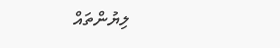ލިޔުންތައް